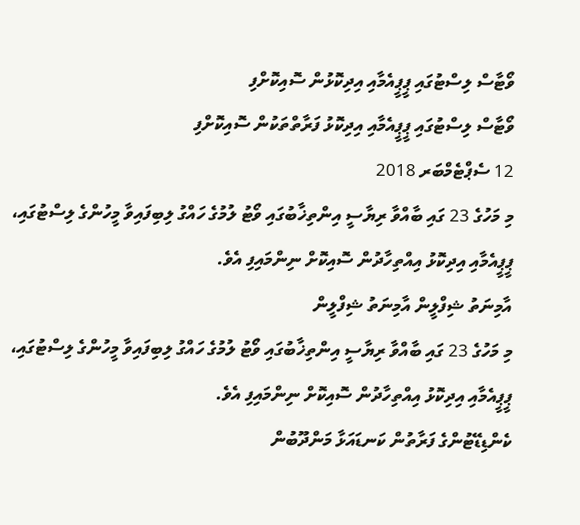ވޯޓާސް ލިސްޓުގައި ޕީޕީއެމާއި އިދިކޮޅުން ސޮއިކޮށްފި
ވޯޓާސް ލިސްޓުގައި ޕީޕީއެމާއި އިދިކޮޅު ފަރާތްތަކުން ސޮއިކޮށްފި
12 ސެޕްޓެމްބަރ 2018
މި މަހުގެ 23 ގައި ބާއްވާ ރިޔާސީ އިންތިޚާބުގައި ވޯޓު ލުމުގެ ހައްގު ލިބިފައިވާ މީހުންގެ ލިސްޓުގައި، ޕީޕީއެމާއި އިދިކޮޅު އިއްތިހާދުން ސޮއިކޮށް ނިންމައިފި އެވެ.
އާމިނަތު ޝިފްލީން އާމިނަތު ޝިފްލީން
މި މަހުގެ 23 ގައި ބާއްވާ ރިޔާސީ އިންތިޚާބުގައި ވޯޓު ލުމުގެ ހައްގު ލިބިފައިވާ މީހުންގެ ލިސްޓުގައި، ޕީޕީއެމާއި އިދިކޮޅު އިއްތިހާދުން ސޮއިކޮށް ނިންމައިފި އެވެ.
ކެންޑިޑޭޓުންގެ ފަރާތުން ކަނޑައަޅާ މަންދޫބުން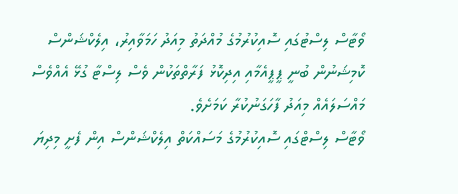ވޯޓާސް ލިސްޓުގައި ސޮއިކުރުމުގެ މުއްދަތު މިއަދު ހަމަވާއިރު، އިލެކްޝަންސް ކޮމިޝަނުން ބުނީ ޕީޕީއެމާއި އިދިކޮޅު ފަރާތްތަކުން ވެސް ލިސްޓާ ގުޅޭ އެއްވެސް މައްސަލައެއް މިއަދު ފާހަގަނުކުރާ ކަމަށެވެ.
ވޯޓާސް ލިސްޓްގައި ސޮއިކުރުމުގެ މަސައްކަތް އިލެކްޝަންސް އިން ފެށީ މިދިޔަ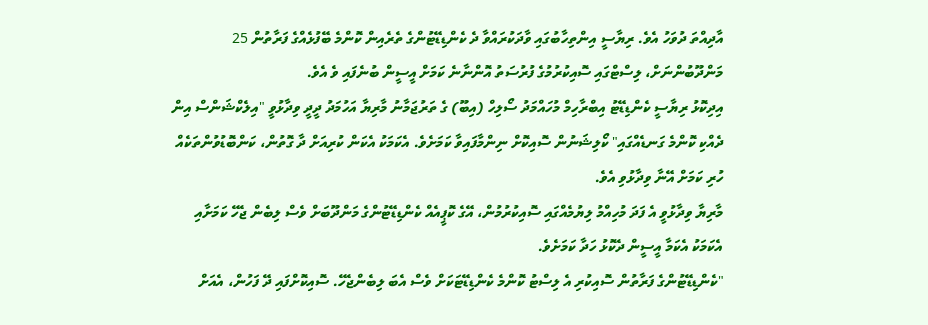އާދިއްތަ ދުވަހު އެވެ. ރިޔާސީ އިންތިހާބުގައި ވާދަކުރައްވާ ދެ ކެންޑިޑޭޓުންގެ ތެރެއިން ކޮންމެ ބޭފުޅެއްގެ ފަރާތުން 25 މަންދޫބުންނަށް، ލިސްޓްގައި ސޮއިކުރުމުގެ ފުރުސަތު އޮންނާނެ ކަމަށް އީސީން ބުނެފައި ވެ އެވެ.
އިދިކޮޅު ރިޔާސީ ކެންޑިޑޭޓު އިބްރާހިމް މުހައްމަދު ސޯލިހް (އިބޫ) ގެ ތަރުޖަމާނު މާރިޔާ އަހުމަދު ދީދީ ވިދާޅުވީ "އިލެކްޝަންސް އިން ދެއްކި ކޮންމެ ގަނޑެއްގައި" ކޯލިޝަނުން ސޮއިކޮށް ނިންމާފައިވާ ކަމަށެވެ. އެކަމަކު އެކަން ކުރިއަށް ދާ ގޮތުން، ކަންބޮޑުވުންތަކެއް ހުރި ކަމަށް އޭނާ ވިދާޅުވި އެވެ.
މާރިޔާ ވިދާޅުވީ އެ ފަދަ މުހިއްމު ލިޔުމެއްގައި ސޮއިކުރުމުން، އޭގެ ކޮޕީއެއް ކެންޑިޑޭޓުންގެ މަންދޫބަށް ވެސް ލިބެން ޖެހޭ ކަމަށާއި އެކަމަކު އެކަމާ އީސީން ދެކޮޅު ހަދާ ކަމަށެވެ.
"ކެންޑިޑޭޓުންގެ ފަރާތުން ސޮއިކުރި އެ ލިސްޓު ކޮންމެ ކެންޑިޑޭޓަކަށް ވެސް އެބަ ލިބެންޖެހޭ. ސޮއިކޮށްފައި ދޭ ފަހުން، އެއަށް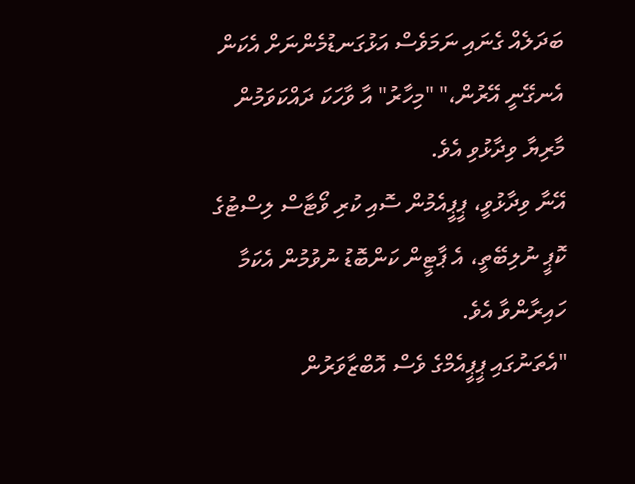ބަދަލެއް ގެނައި ނަމަވެސް އަޅުގަނޑުމެންނަށް އެކަން އެނގޭނީ އޭރުން،" "މިހާރު" އާ ވާހަކަ ދައްކަވަމުން މާރިޔާ ވިދާޅުވި އެވެ.
އޭނާ ވިދާޅުވީ، ޕީޕީއެމުން ސޮއި ކުރި ވޯޓާސް ލިސްޓުގެ ކޮޕީ ނުލިބޭތީ، އެ ޕާޓީން ކަންބޮޑު ނުވުމުން އެކަމާ ހައިރާންވާ އެވެ.
"އެތަނުގައި ޕީޕީއެމްގެ ވެސް އޮބްޒާވަރުން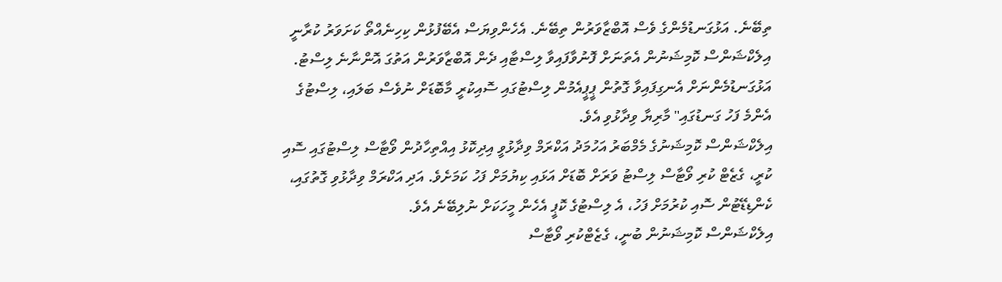ތިބޭނެ. އަޅުގަނޑުމެންގެ ވެސް އޮބްޒާވަރުން ތިބޭނެ. އެހެންވިޔަސް އެބޭފުޅުން ކިހިނެއްތޯ ކަށަވަރު ކުރާނީ އިލެކްޝަންސް ކޮމިޝަނުން އެތަނަށް ފޮނުވާފައިވާ ލިސްޓާއި ދެން އޮބްޒާވަރުން އަތުގަ އޮންނާނެ ލިސްޓު. އަޅުގަނޑުމެންނަށް އެނގިފައިވާ ގޮތުން ޕީޕީއެމުން ލިސްޓުގައި ސޮއިކުރީ މާބޮޑަށް ނުވެސް ބަލައި، ލިސްޓުގެ އެންމެ ފަހު ގަނޑުގައި" މާރިޔާ ވިދާޅުވި އެވެ.
އިލެކްޝަންސް ކޮމިޝަނުގެ މެމްބަރު އަހުމަދު އަކްރަމް ވިދާޅުވީ އިދިކޮޅު އިއްތިހާދުން ވޯޓާސް ލިސްޓުގައި ސޮއި ކުރީ، ގެޒެޓް ކުރި ވޯޓާސް ލިސްޓު ވަރަށް ބޮޑަށް އަޅައި ކިޔުމަށް ފަހު ކަމަށެވެ. އަދި އަކްރަމް ވިދާޅުވި ގޮތުގައި، ކެންޑިޑޭޓުން ސޮއި ކުރުމަށް ފަހު، އެ ލިސްޓުގެ ކޮޕީ އެހެން މީހަކަށް ނުލިބޭނެ އެވެ.
އިލެކްޝަންސް ކޮމިޝަނުން ބުނީ، ގެޒެޓްކުރި ވޯޓާސް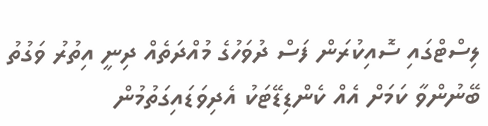ލިސްޓްގައި ސޮއިކުރަން ފަސް ދުވަހުގެ މުއްދަތެއް ދިނީ އިތުރު ވަގުތު ބޭނުންވާ ކަމަށް އެއް ކެންޑިޑޭޓަކު އެދިވަޑައިގަތުމުން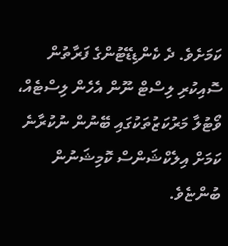ކަމަށެވެ. ދެ ކެންޑިޑޭޓުންގެ ފަރާތުން ސޮއިކުރި ލިސްޓް ނޫން އެހެން ލިސްޓެއް، ވޯޓުލާ މަރުކަޒުތަކުގައި ބޭނުން ނުކުރާނެ ކަމަށް އިލެކްޝަންސް ކޮމިޝަނުން ބުންޏެވެ.